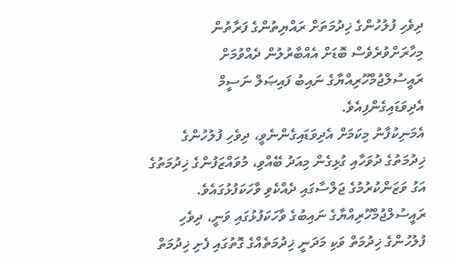ދިވެހި ފުލުހުންގެ ޚިދުމަތަށް ރައްޔިތުންގެ ފަރާތުން މިހާރަށްވުރެވެސް ބޮޑަށް އެއްބާރުލުން ދެއްވުމަށް ރައީސުލްޖުމްހޫރިއްޔާގެ ނައިބު ފައިޞަލް ނަސީމް އެދިވަޑައިގެންފިއެވެ.
އެމަނިކުފާނު މިކަމަށް އެދިވަޑައިގެންނެވީ، ދިވެހި ފުލުހުންގެ ޚިދުމަތުގެ ދުވަހާއި ގުޅިގެން މިއަދު ބޭއްވި، މުވައްޒަފުންގެ ޚިދުމަތުގެ އަގު ވަޒަންކުރުމުގެ ޖަލްސާގައި ދެއްކެވި ވާހަކަފުޅުގައެވެ.
ރައީސުލްޖުމްހޫރިއްޔާގެ ނައިބުގެ ވާހަކަފުޅުގައި ވަނީ، ދިވެހި ފުލުހުންގެ ޚިދުމަތް ވަކި މަދަނީ ޚިދުމަތެއްގެ ގޮތުގައި ފެށި ޚިދުމަތް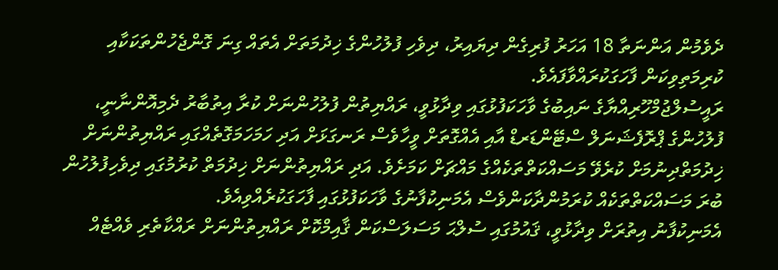ދެވެމުން އަންނަތާ 18 އަހަރު ފުރިގެން ދިޔައިރު، ދިވެހި ފުލުހުންގެ ޚިދުމަތަށް އެތައް ގިނަ ގޮންޖެހުންތަކަކާއި ކުރިމަތިވިކަން ފާހަގަކުރައްވާފައެވެ.
ރައީސުލްޖުމްހޫރިއްޔާގެ ނައިބުގެ ވާހަކަފުޅުގައި ވިދާޅުވީ، ރައްޔިތުން ފުލުހުންނަށް ކުރާ އިތުބާރު ދެމިއޮންނާނީ، ފުލުހުންގެ ޕްރޮފެޝަނަލް ސްޓޭންޑަރޑް އާއި އެއްގޮތަށް ވީހާވެސް ރަނގަޅަށް އަދި ހަމަހަމަގޮތެއްގައި ރައްޔިތުންނަށް ޚިދުމަތްދިނުމަށް ކުރެވޭ މަސައްކަތްތަކެއްގެ މައްޗަށް ކަމަށެވެ. އަދި ރައްޔިތުންނަށް ޚިދުމަތް ކުރުމުގައި ދިވެހިފުލުހުން ބުރަ މަސައްކަތްތަކެއް ކުރަމުންދާކަންވެސް އެމަނިކުފާނުގެ ވާހަކަފުޅުގައި ފާހަގަކުރެއްވިއެވެ.
އެމަނިކުފާނު އިތުރަށް ވިދާޅުވީ، ޤައުމުގައި ސުލްޙަ މަސަލަސްކަން ޤާއިމްކޮށް ރައްޔިތުންނަށް ރައްކާތެރި ވެއްޓެއް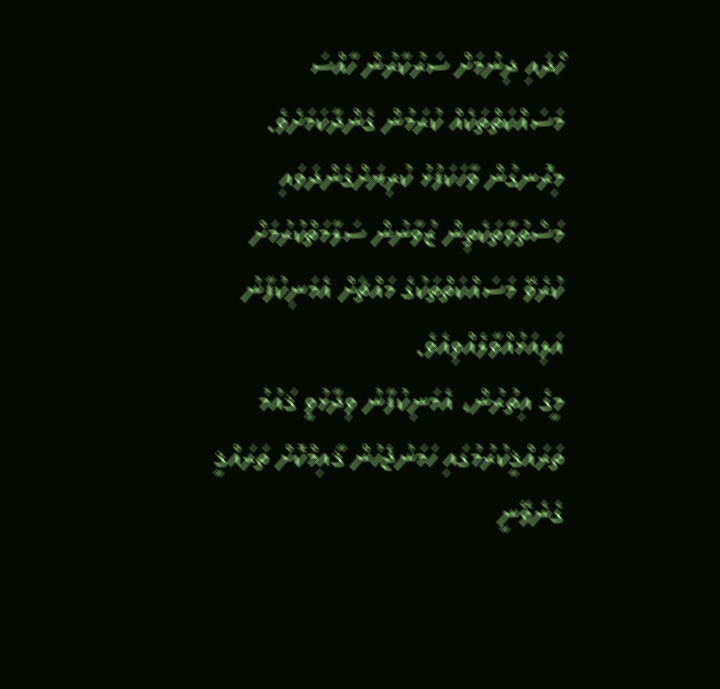ހޯދައި ދިނުމަށް ސަރުކާރުން ހާއްސަ މަސައްކަތްތަކެއް ކުރަމުން ގެންދާކަމަށެވެ. މިރޮނގުން ވާހަކަފުޅު ކުރިޔަށްގެންދަވައި މަސްތުވާތަކެތިން ޒުވާނުން ސަލާމަތްކުރުމަށް ކުރެވޭ މަސައްކަތްތަކުގެ މައްޗަށް އެމަނިކުފާނު އަލިއަޅުއްވާލެއްވިއެވެ.
މީގެ އިތުރުން، އެމަނިކުފާނު ވިދާޅުވީ ޤައުމު ތަރައްޤީކުރުމުގައި ހަމަނުޖެހުން ޤާއިމްކޮށް ތަރައްޤީ ގެނެވޭނީ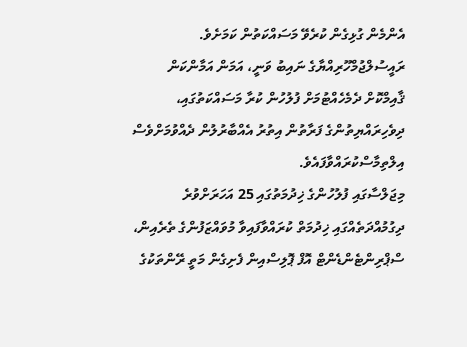އެންމެން ގުޅިގެން ކުރެވޭ މަސައްކަތުން ކަމަށެވެ. ރައީސުލްޖުމްހޫރިއްޔާގެ ނައިބު ވަނީ، އަމަން އަމާންކަން ޤާއިމްކޮށް ދެމެހެއްޓުމަށް ފުލުހުން ކުރާ މަސައްކަތުގައި، ދިވެހިރައްޔިތުންގެ ފަރާތުން އިތުރު އެއްބާރުލުން ދެއްވުމަށްވެސް އިލްތިމާސްކުރައްވާފައެވެ.
މިޖަލްސާގައި ފުލުހުންގެ ޚިދުމަތުގައި 25 އަހަރަށްވުރެ ދިގުމުއްދަތެއްގައި ޚިދުމަތް ކުރައްވާފައިވާ މުވައްޒަފުންގެ ތެރެއިން، ސްޕްރިންޓެންޑެންޓް އޮފް ޕޮލިސްއިން ފެށިގެން މަތީ ރޭންތަކުގެ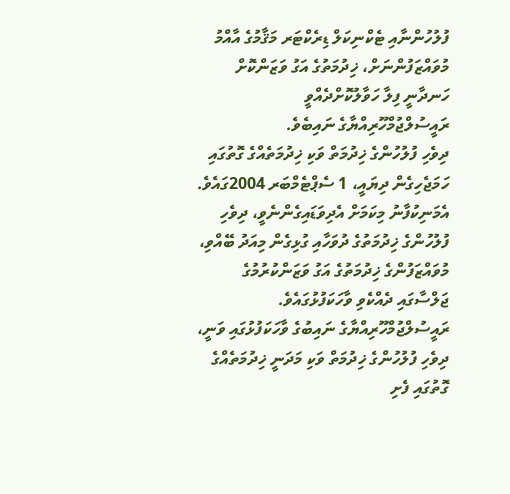ފުލުހުންނާއި ޓެކްނިކަލް ޑިރެކްޓަރ މަޤާމުގެ އާއްމު މުވައްޒަފުންނަށް، ޚިދުމަތުގެ އަގު ވަޒަންކޮށް ހަނދާނީ ފިލާ ހަވާލުކޮށްދެއްވީ ރައީސުލްޖުމްހޫރިއްޔާގެ ނައިބެވެ.
ދިވެހި ފުލުހުންގެ ޚިދުމަތް ވަކި ޚިދުމަތެއްގެ ގޮތުގައި ހަމަޖެހިގެން ދިޔައީ، 1 ސެޕްޓެމްބަރ 2004ގައެވެ.
އެމަނިކުފާނު މިކަމަށް އެދިވަޑައިގެންނެވީ، ދިވެހި ފުލުހުންގެ ޚިދުމަތުގެ ދުވަހާއި ގުޅިގެން މިއަދު ބޭއްވި، މުވައްޒަފުންގެ ޚިދުމަތުގެ އަގު ވަޒަންކުރުމުގެ ޖަލްސާގައި ދެއްކެވި ވާހަކަފުޅުގައެވެ.
ރައީސުލްޖުމްހޫރިއްޔާގެ ނައިބުގެ ވާހަކަފުޅުގައި ވަނީ، ދިވެހި ފުލުހުންގެ ޚިދުމަތް ވަކި މަދަނީ ޚިދުމަތެއްގެ ގޮތުގައި ފެށި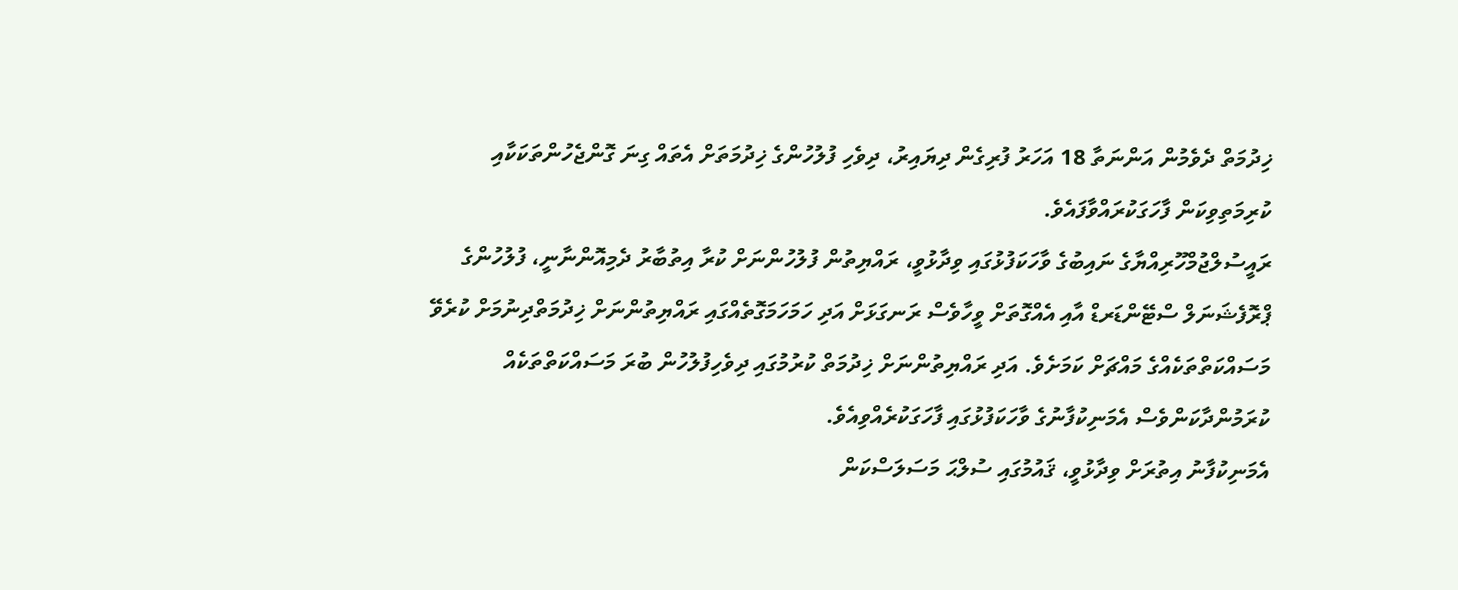ޚިދުމަތް ދެވެމުން އަންނަތާ 18 އަހަރު ފުރިގެން ދިޔައިރު، ދިވެހި ފުލުހުންގެ ޚިދުމަތަށް އެތައް ގިނަ ގޮންޖެހުންތަކަކާއި ކުރިމަތިވިކަން ފާހަގަކުރައްވާފައެވެ.
ރައީސުލްޖުމްހޫރިއްޔާގެ ނައިބުގެ ވާހަކަފުޅުގައި ވިދާޅުވީ، ރައްޔިތުން ފުލުހުންނަށް ކުރާ އިތުބާރު ދެމިއޮންނާނީ، ފުލުހުންގެ ޕްރޮފެޝަނަލް ސްޓޭންޑަރޑް އާއި އެއްގޮތަށް ވީހާވެސް ރަނގަޅަށް އަދި ހަމަހަމަގޮތެއްގައި ރައްޔިތުންނަށް ޚިދުމަތްދިނުމަށް ކުރެވޭ މަސައްކަތްތަކެއްގެ މައްޗަށް ކަމަށެވެ. އަދި ރައްޔިތުންނަށް ޚިދުމަތް ކުރުމުގައި ދިވެހިފުލުހުން ބުރަ މަސައްކަތްތަކެއް ކުރަމުންދާކަންވެސް އެމަނިކުފާނުގެ ވާހަކަފުޅުގައި ފާހަގަކުރެއްވިއެވެ.
އެމަނިކުފާނު އިތުރަށް ވިދާޅުވީ، ޤައުމުގައި ސުލްޙަ މަސަލަސްކަން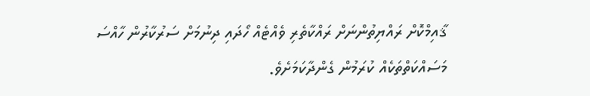ޤާއިމްކޮށް ރައްޔިތުންނަށް ރައްކާތެރި ވެއްޓެއް ހޯދައި ދިނުމަށް ސަރުކާރުން ހާއްސަ މަސައްކަތްތަކެއް ކުރަމުން ގެންދާކަމަށެވެ.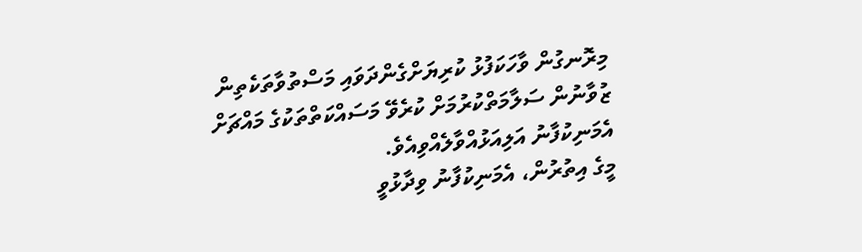މިރޮނގުން ވާހަކަފުޅު ކުރިޔަށްގެންދަވައި މަސްތުވާތަކެތިން ޒުވާނުން ސަލާމަތްކުރުމަށް ކުރެވޭ މަސައްކަތްތަކުގެ މައްޗަށް އެމަނިކުފާނު އަލިއަޅުއްވާލެއްވިއެވެ.
މީގެ އިތުރުން، އެމަނިކުފާނު ވިދާޅުވީ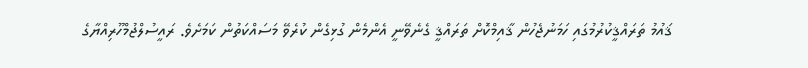ޤައުމު ތަރައްޤީކުރުމުގައި ހަމަނުޖެހުން ޤާއިމްކޮށް ތަރައްޤީ ގެނެވޭނީ އެންމެން ގުޅިގެން ކުރެވޭ މަސައްކަތުން ކަމަށެވެ. ރައީސުލްޖުމްހޫރިއްޔާގެ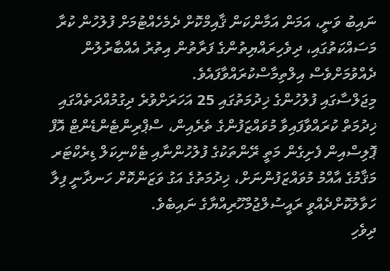ނައިބު ވަނީ، އަމަން އަމާންކަން ޤާއިމްކޮށް ދެމެހެއްޓުމަށް ފުލުހުން ކުރާ މަސައްކަތުގައި، ދިވެހިރައްޔިތުންގެ ފަރާތުން އިތުރު އެއްބާރުލުން ދެއްވުމަށްވެސް އިލްތިމާސްކުރައްވާފައެވެ.
މިޖަލްސާގައި ފުލުހުންގެ ޚިދުމަތުގައި 25 އަހަރަށްވުރެ ދިގުމުއްދަތެއްގައި ޚިދުމަތް ކުރައްވާފައިވާ މުވައްޒަފުންގެ ތެރެއިން، ސްޕްރިންޓެންޑެންޓް އޮފް ޕޮލިސްއިން ފެށިގެން މަތީ ރޭންތަކުގެ ފުލުހުންނާއި ޓެކްނިކަލް ޑިރެކްޓަރ މަޤާމުގެ އާއްމު މުވައްޒަފުންނަށް، ޚިދުމަތުގެ އަގު ވަޒަންކޮށް ހަނދާނީ ފިލާ ހަވާލުކޮށްދެއްވީ ރައީސުލްޖުމްހޫރިއްޔާގެ ނައިބެވެ.
ދިވެހި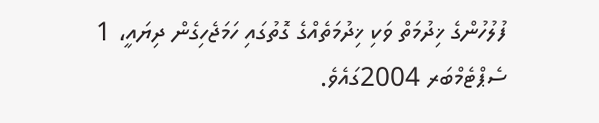ފުލުހުންގެ ޚިދުމަތް ވަކި ޚިދުމަތެއްގެ ގޮތުގައި ހަމަޖެހިގެން ދިޔައީ، 1 ސެޕްޓެމްބަރ 2004ގައެވެ.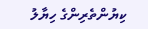ކިޔުންތެރިންގެ ހިޔާލު